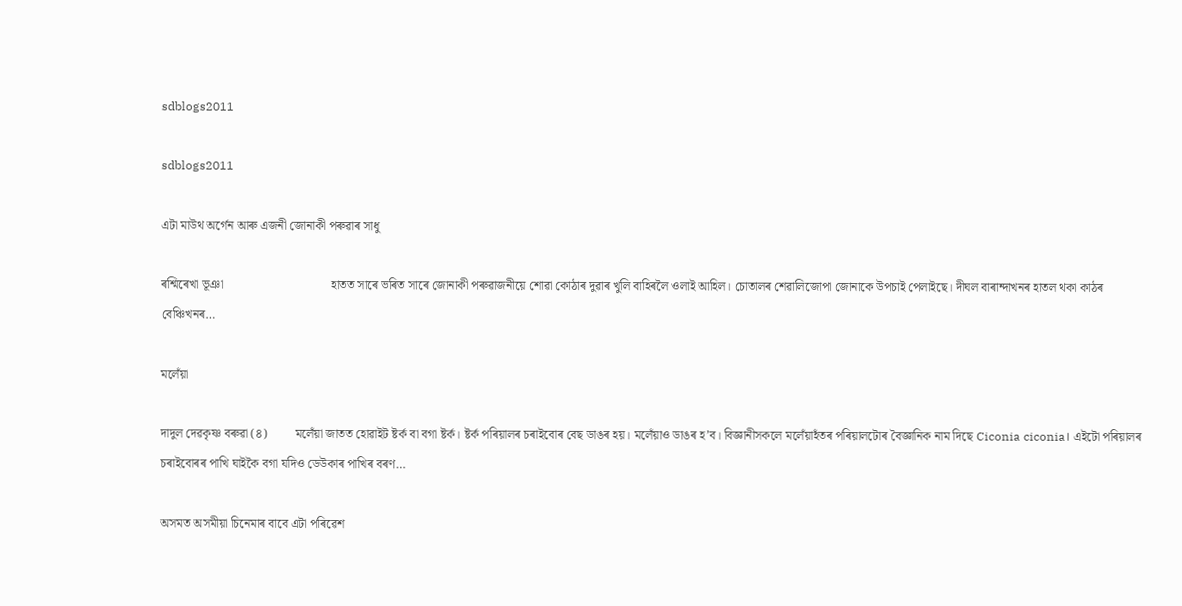sdblogs2011

sdblogs2011

এটা মাউথ অৰ্গেন আৰু এজনী জোনাকী পৰুৱাৰ সাধু

ৰশ্মিৰেখা ভূঞা                                   হাতত সাৰে ভৰিত সাৰে জোনাকী পৰুৱাজনীয়ে শোৱা কোঠাৰ দুৱাৰ খুলি বাহিৰলৈ ওলাই আহিল। চোতালৰ শেৱালিজোপা জোনাকে উপচাই পেলাইছে। দীঘল বাৰান্দাখনৰ হাতল থকা কাঠৰ বেঞ্চিখনৰ…

মলেঁয়া

দাদুল দেৱকৃষ্ণ বৰুৱা (৪)         মলেঁয়া জাতত হোৱাইট ষ্টৰ্ক বা বগা ষ্টৰ্ক। ষ্টৰ্ক পৰিয়ালৰ চৰাইবোৰ বেছ ডাঙৰ হয়। মলেঁয়াও ডাঙৰ হ’ব। বিজ্ঞানীসকলে মলেঁয়াহঁতৰ পৰিয়ালটোৰ বৈজ্ঞানিক নাম দিছে Ciconia ciconia। এইটো পৰিয়ালৰ চৰাইবোৰৰ পাখি ঘাইকৈ বগা যদিও ডেউকাৰ পাখিৰ বৰণ…

অসমত অসমীয়া চিনেমাৰ বাবে এটা পৰিৱেশ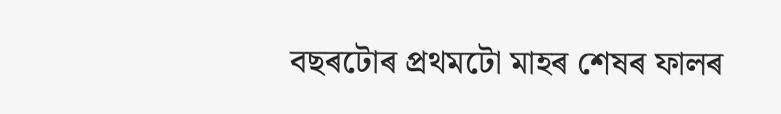বছৰটোৰ প্ৰথমটো মাহৰ শেষৰ ফালৰ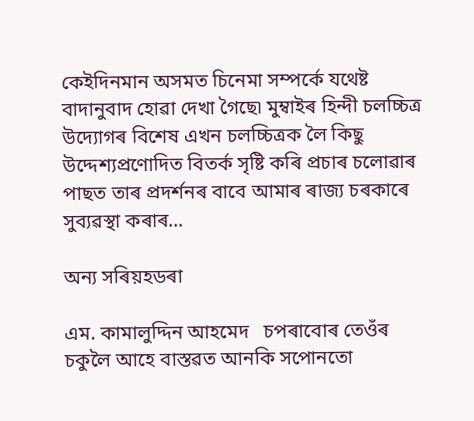কেইদিনমান অসমত চিনেমা সম্পৰ্কে যথেষ্ট বাদানুবাদ হোৱা দেখা গৈছে৷ মুম্বাইৰ হিন্দী চলচ্চিত্ৰ উদ্যোগৰ বিশেষ এখন চলচ্চিত্ৰক লৈ কিছু উদ্দেশ্যপ্ৰণোদিত বিতৰ্ক সৃষ্টি কৰি প্ৰচাৰ চলোৱাৰ পাছত তাৰ প্ৰদৰ্শনৰ বাবে আমাৰ ৰাজ্য চৰকাৰে সুব্যৱস্থা কৰাৰ…

অন্য সৰিয়হডৰা

এম. কামালুদ্দিন আহমেদ   চপৰাবোৰ তেওঁৰ চকুলৈ আহে বাস্তৱত আনকি সপোনতো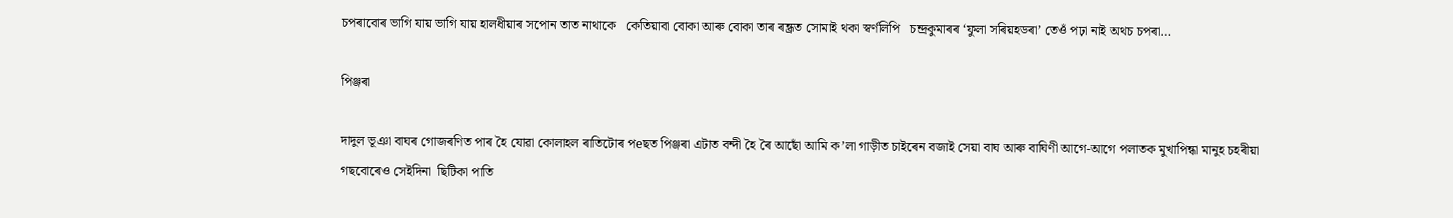চপৰাবোৰ ভাগি যায় ভাগি যায় হালধীয়াৰ সপোন তাত নাথাকে   কেতিয়াবা বোকা আৰু বোকা তাৰ ৰন্ধ্ৰত সোমাই থকা স্বর্ণলিপি   চন্দ্ৰকুমাৰৰ ‘ফুলা সৰিয়হডৰা’ তেওঁ পঢ়া নাই অথচ চপৰা…

পিঞ্জৰা

দাদুল ভূঞা বাঘৰ গোজৰণিত পাৰ হৈ যোৱা কোলাহল ৰাতিটোৰ পeছত পিঞ্জৰা এটাত বন্দী হৈ ৰৈ আছোঁ আমি ক’লা গাড়ীত চাইৰেন বজাই সেয়া বাঘ আৰু বাঘিণী আগে-আগে পলাতক মুখাপিন্ধা মানুহ চহৰীয়া গছবোৰেও সেইদিনা  ছিটিকা পাতি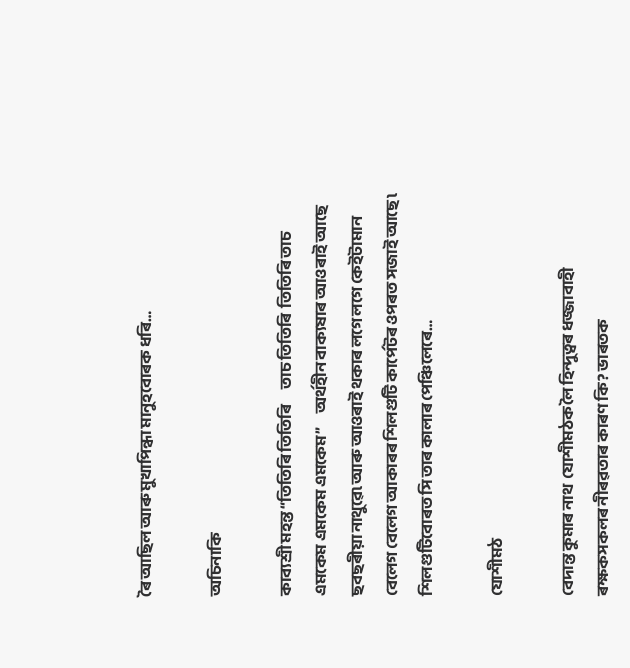ৰৈ আছিল আৰু মুখাপিন্ধা মানুহবোৰক ধৰি…

অচিনাকি

কাব্যশ্ৰী মহন্ত “তিতিৰি তিতিৰি      তাচ তিতিৰি  তিতিৰি তাচ     এমকেম এমকেম এমকেম”     অৰ্থহীন বাক্যষাৰ আওৰাই আছে ছবছৰীয়া নাথুৱে৷ আৰু আওৰাই থকাৰ লগে লগে কেইটামান বেলেগ বেলেগ আকাৰৰ শিলগুটি কাৰ্পেটৰ ওপৰত সজাই আছে ৷ শিলগুটিবোৰত সি তাৰ কালাৰ পেঞ্চিলেৰে…

যোশীমঠ

বেদান্ত কুমাৰ নাথ  যোশীমঠক লৈ হিন্দুত্বৰ ধজ্জাবাহী ৰক্ষকসকলৰ নীৰৱতাৰ কাৰণ কি? ভাৰতক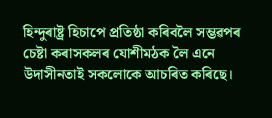হিন্দুৰাষ্ট্ৰ হিচাপে প্ৰতিষ্ঠা কৰিবলৈ সম্ভৱপৰ চেষ্টা কৰাসকলৰ যোশীমঠক লৈ এনে উদাসীনতাই সকলোকে আচৰিত কৰিছে।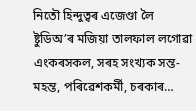নিতৌ হিন্দুত্বৰ এজেণ্ডা লৈ ষ্টুডিঅ’ৰ মজিয়া তালফাল লগোৱা এংকৰসকল, সৰহ সংখ্যক সন্ত-মহন্ত, পৰিৱেশকৰ্মী, চৰকাৰ…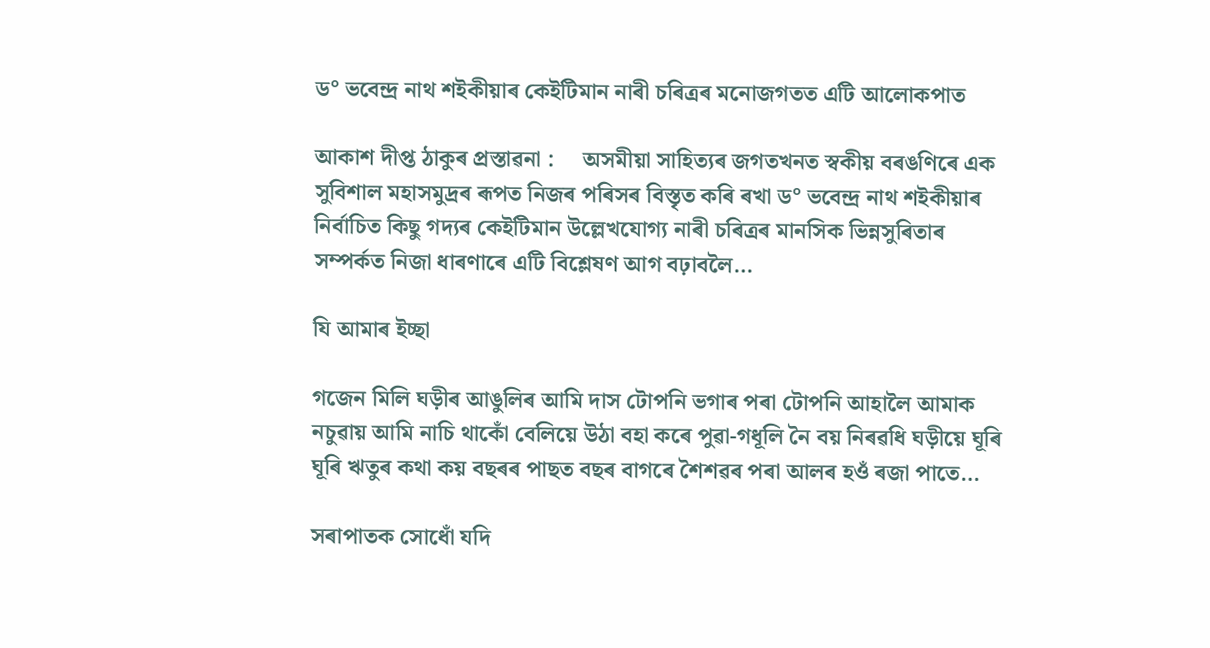ড° ভবেন্দ্ৰ নাথ শইকীয়াৰ কেইটিমান নাৰী চৰিত্ৰৰ মনোজগতত এটি আলোকপাত

আকাশ দীপ্ত ঠাকুৰ প্ৰস্তাৱনা :     অসমীয়া সাহিত্যৰ জগতখনত স্বকীয় বৰঙণিৰে এক সুবিশাল মহাসমুদ্ৰৰ ৰূপত নিজৰ পৰিসৰ বিস্তৃত কৰি ৰখা ড° ভবেন্দ্ৰ নাথ শইকীয়াৰ নিৰ্বাচিত কিছু গদ্যৰ কেইটিমান উল্লেখযোগ্য নাৰী চৰিত্ৰৰ মানসিক ভিন্নসুৰি‍তাৰ সম্পৰ্কত নিজা ধাৰণাৰে এটি বিশ্লে‍ষণ আগ বঢ়াবলৈ…

যি আমাৰ ইচ্ছা

গজেন মিলি ঘড়ীৰ আঙুলিৰ আমি দাস টোপনি ভগাৰ পৰা টোপনি আহালৈ আমাক নচুৱায় আমি নাচি থাকোঁ বেলিয়ে উঠা বহা কৰে পুৱা-গধূলি নৈ বয় নিৰৱধি ঘড়ীয়ে ঘূৰি ঘূৰি ঋতুৰ কথা কয় বছৰৰ পাছত বছৰ বাগৰে শৈশৱৰ পৰা আলৰ হওঁ ৰজা পাতে…

সৰাপাতক সোধোঁ যদি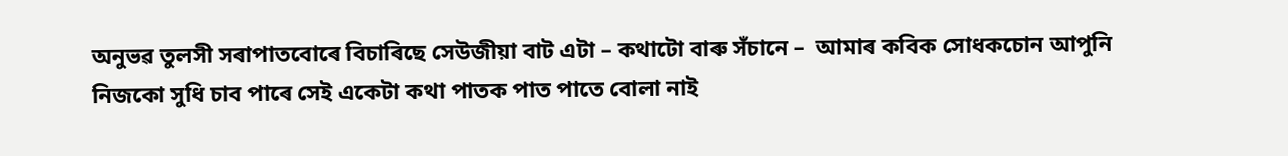অনুভৱ তুলসী সৰাপাতবোৰে বিচাৰিছে সেউজীয়া বাট এটা – কথাটো বাৰু সঁচানে –  আমাৰ কবিক সোধকচোন আপুনি নিজকো সুধি চাব পাৰে সেই একেটা কথা পাতক পাত পাতে বোলা নাই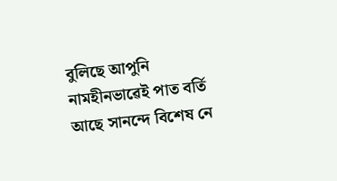বুলিছে আপুনি নামহীনভাৱেই পাত বৰ্তি আছে সানন্দে বিশেষ নে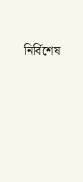নিৰ্বিশেষ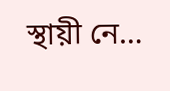স্থায়ী নে…